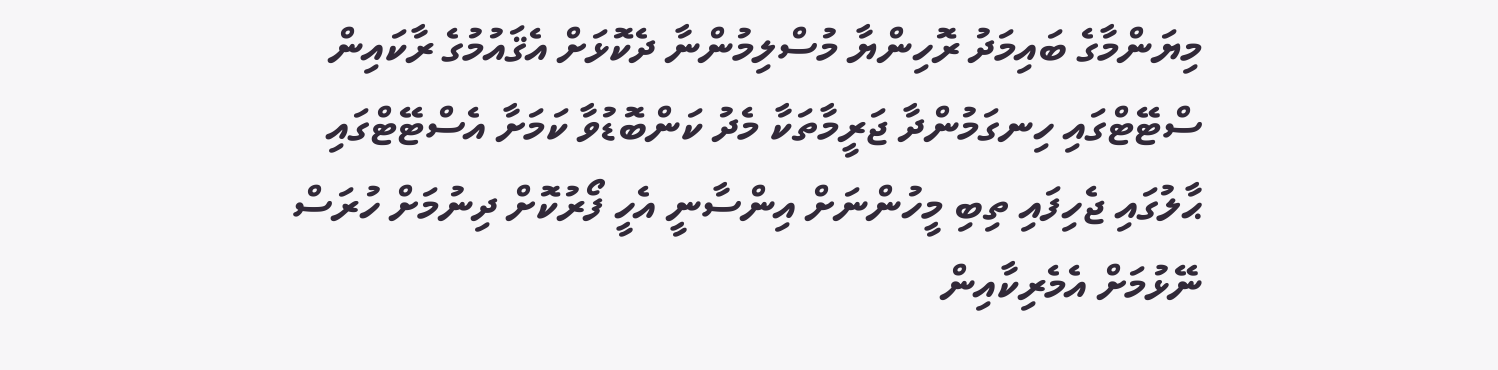މިޔަންމާގެ ބައިމަދު ރޮހިންޔާ މުސްލިމުންނާ ދެކޮޅަށް އެޤައުމުގެ ރާކައިން ސްޓޭޓްގައި ހިނގަމުންދާ ޖަރީމާތަކާ މެދު ކަންބޮޑުވާ ކަމަށާ އެސްޓޭޓްގައި ޙާލުގައި ޖެހިފައި ތިބި މީހުންނަށް އިންސާނީ އެހީ ފޯރުކޮށް ދިނުމަށް ހުރަސް ނޭޅުމަށް އެމެރިކާއިން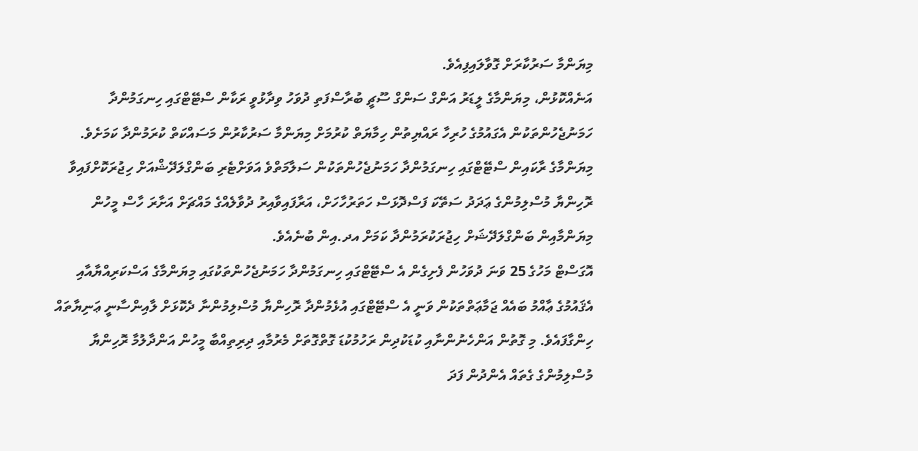މިޔަންމާ ސަރުކާރަށް ގޮވާލައިފިއެވެ.
އަނެއްކޮޅުން، މިޔަންމާގެ ލީޑަރު އަންގް ސަންގް ސޫޗީ ބުރާސްފަތި ދުވަހު ވިދާޅުވީ ރަކާން ސްޓޭޓްގައި ހިނގަމުންދާ ހަމަނުޖެހުންތަކުން އެގައުމުގެ ހުރިހާ ރައްޔިތުން ހިމާޔަތް ކުރުމަށް މިޔަންމާ ސަރުކާރުން މަސައްކަތް ކުރަމުންދާ ކަމަށެވެ. މިޔަންމާގެ ރާކައިން ސްޓޭޓްގައި ހިނގަމުންދާ ހަމަނުޖެހުންތަކުން ސަލާމަތްވެ އަވަށްޓެރި ބަންގްލަދޭޝްއަށް ހިޖުރަކޮށްފައިވާ ރޮހިންޔާ މުސްލިމުންގެ ޢަދަދު ސަތޭކަ ފަސްދޮޅަސް ހަތަރުހާހަށް، އަރާފައިވާއިރު ދުވާލެއްގެ މައްޗަށް އަށާރަ ހާސް މީހުން މިޔަންމާއިން ބަންގްލަދޭޝަށް ހިޖުރަކުރަމުންދާ ކަމަށް އދ.އިން ބުނެއެވެ.
އޮގަސްޓް މަހުގެ 25 ވަނަ ދުވަހުން ފެށިގެން އެ ސްޓޭޓްގައި ހިނގަމުންދާ ހަމަނުޖެހުންތަކުގައި މިޔަންމާގެ އަސްކަރިއްޔާއާއި އެޤައުމުގެ ޢާއްމު ބައެއް ޖަމާޢަތްތަކުން ވަނީ އެ ސްޓޭޓްގައި އުޅެމުންދާ ރޮހިންޔާ މުސްލިމުންނާ ދެކޮޅަށް ލާއިންސާނީ ޢަނިޔާތައް ހިންގާފައެވެ. މި ގޮތުން އަންހެނުންނާއި ކުޑަކުދިން ރަހުމުކުޑަ ގޮތްގޮތަށް މެރުމާއި ދިރިތިއްބާ މީހުން އަންދާލުމާ ރޮހިންޔާ މުސްލިމުންގެ ގެތައް އެންދުން ފަދަ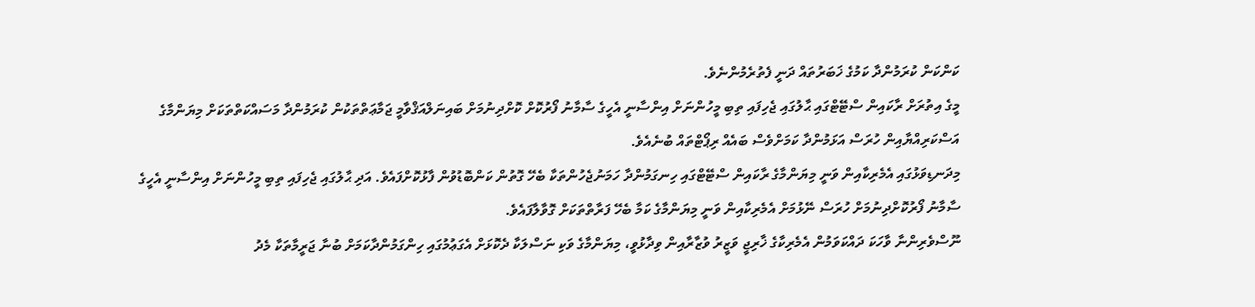ކަންކަން ކުރަމުންދާ ކަމުގެ ޚަބަރުތައް ދަނީ ފެތުރެމުންނެވެ.
މީގެ އިތުރަށް ރާކައިން ސްޓޭޓްގައި ޙާލުގައި ޖެހިފައި ތިބި މީހުންނަށް އިންސާނީ އެހީގެ ސާމާނު ފޯރުކޮށް ކޮށްދިނުމަށް ބައިނަލްއަޤްވާމީ ޖަމާޢަތްތަކުން ކުރަމުންދާ މަސައްކަތްތަކަށް މިޔަންމާގެ އަސްކަރިއްޔާއިން ހުރަސް އަޅަމުންދާ ކަމަށްވެސް ބައެއް ރިޕޯޓްތައް ބުނެއެވެ.
މިދަނޑިވަޅުގައި އެމެރިކާއިން ވަނީ މިޔަންމާގެ ރާކައިން ސްޓޭޓްގައި ހިނގަމުންދާ ހަމަނުޖެހުންތަކާ ބެހޭ ގޮތުން ކަންބޮޑުވުން ފާޅުކޮށްފައެވެ. އަދި ޙާލުގައި ޖެހިފައި ތިބި މީހުންނަށް އިންސާނީ އެހީގެ ސާމާނު ފޯރުކޮށްދިނުމަށް ހުރަސް ނޭޅުމަށް އެމެރިކާއިން ވަނީ މިޔަންމާގެ ކަމާ ބެހޭ ފަރާތްތަކަށް ގޮވާލާފައެވެ.
ނޫސްވެރިންނާ ވާހަކަ ދައްކަވަމުން އެމެރިކާގެ ޚާރިޖީ ވަޒީރު ވުޒާރާއިން ވިދާޅުވީ، މިޔަންމާގެ ވަކި ނަސްލަކާ ދެކޮޅަށް އެގަޢުމުގައި ހިންގަމުންދާކަމަށް ބުނާ ޖަރީމާތަކާ މެދު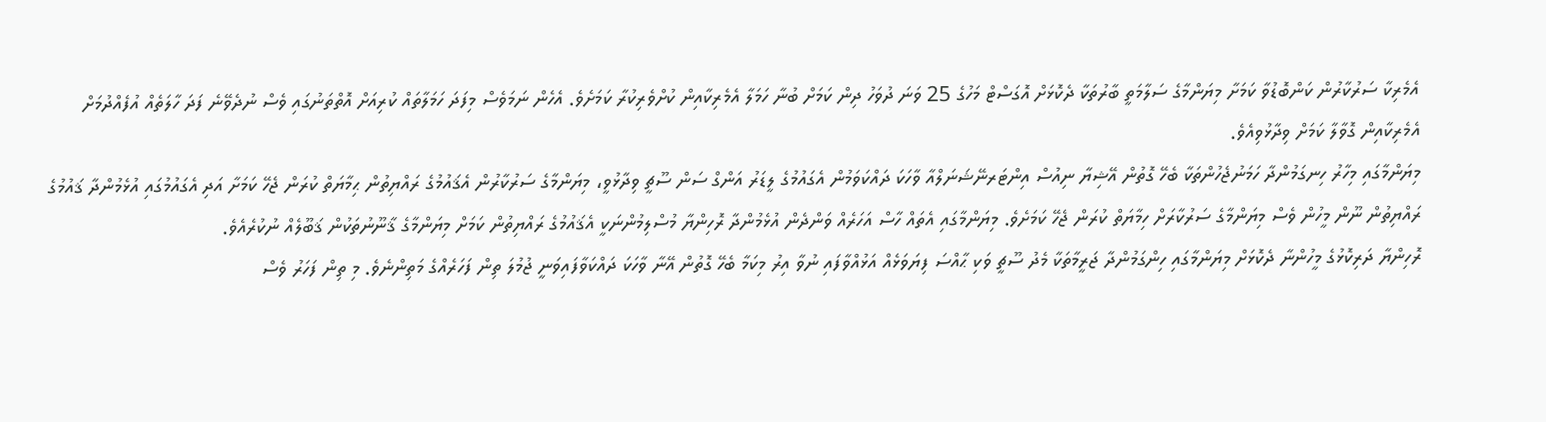އެމެރިކާ ސަރުކާރުން ކަންބޮޑުވާ ކަމަށާ މިޔަންމާގެ ސަލާމަތީ ބާރުތަކާ ދެކޮޅަށް އޮގަސްޓް މަހުގެ 25 ވަނަ ދުވަހު ދިން ކަމަށް ބުނާ ހަމަލާ އެމެރިކާއިން ކުށްވެރިކުރާ ކަމަށެވެ. އެހެން ނަމަވެސް މިފަދަ ހަމަލާތައް ކުރިއަށް އޮތްތަނުގައި ވެސް ނުދެވޭނެ ފަދަ ހާލަތެއް އުފެއްދުމަށް އެމެރިކާއިން ގޮވާލާ ކަމަށް ވިދާޅުވިއެވެ.
މިޔަންމާގައި މިހާރު ހިނގަމުންދާ ހަމަނުޖެހުންތަކާ ބެހޭ ގޮތުން އޭޝިޔާ ނިއުސް އިންޓަރނޭޝަނަލްއާ ވާހަކަ ދައްކަވަމުން އެގައުމުގެ ލީޑަރު އަންގް ސަން ސޫޗީ ވިދާޅުވީ، މިޔަންމާގެ ސަރުކާރުން އެޤައުމުގެ ރައްޔިތުން ޙިމާޔަތް ކުރަން ޖެހޭ ކަމަށާ އަދި އެގައުމުގައި އުޅެމުންދާ ޤައުމުގެ ރައްޔިތުން ނޫން މީހުން ވެސް މިޔަންމާގެ ސަރުކާރަށް ހިމާޔަތް ކުރަން ޖެހޭ ކަމަށެވެ. މިޔަންމާގައި އެތައް ހާސް އަހަރެއް ވަންދެން އުޅެމުންދާ ރޮހިންޔާ މުސްލިމުންނަކީ އެޤައުމުގެ ރައްޔިތުން ކަމަށް މިޔަންމާގެ ޤާނޫނުތަކުން ޤަބޫލެއް ނުކުރެއެވެ.
ރޮހިންޔާ ދަރިކޮޅުގެ މީހުންނާ ދެކޮޅަށް މިޔަންމާގައި ހިންގަމުންދާ ޖަރީމާތަކާ މެދު ސޫޗީ ވަކި ޙާއްސަ ފިޔަވަޅެއް އަޅުއްވާފައި ނުވާ އިރު މިކަމާ ބެހޭ ގޮތުން އޭނާ ވާހަކަ ދައްކަވާފައިވަނީ ޖުމުލަ ތިން ފަހަރެއްގެ މަތިންނެވެ. މި ތިން ފަހަރު ވެސް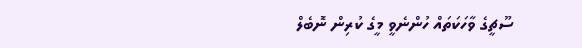ސޫޗީގެ ވާހަކަތައް ހުންނެވީ މީގެ ކުރިން ނޮބެލް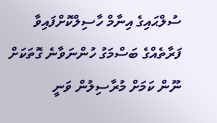ސުލްޙައިގެ އިނާމް ހާސިލްކޮށްފައިވާ ފަރާތެއްގެ ބަސްމަގު ހުންނަވާނެ ގޮތަކަށް ނޫން ކަމަށް މުރާސިލުން ވަނީ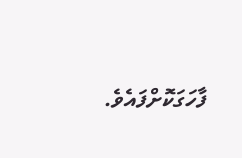ފާހަގަކޮށްފައެވެ.